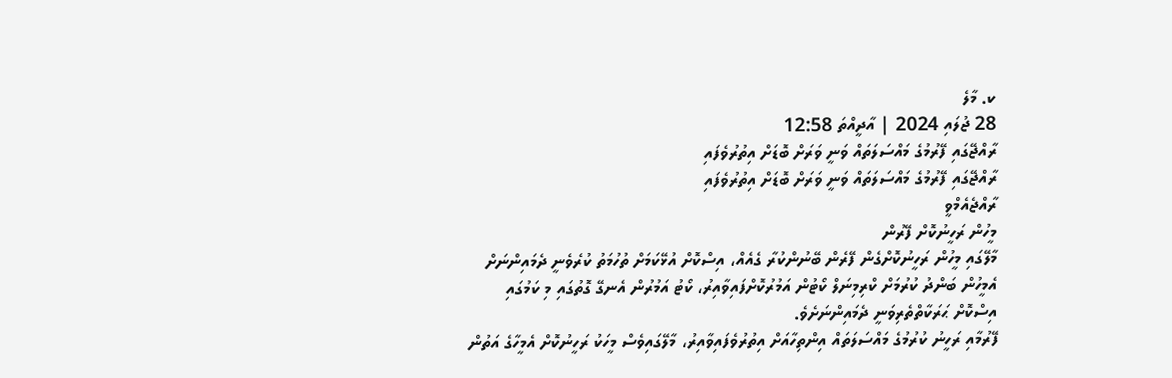ކ. މާލެ
28 ޖުލައި 2024 | އާދީއްތަ 12:58
ރާއްޖޭގައި ފޭރުމުގެ މައްސަލަތައް ވަނީ ވަރަށް ބޮޑަށް އިތުރުވެފައި
ރާއްޖޭގައި ފޭރުމުގެ މައްސަލަތައް ވަނީ ވަރަށް ބޮޑަށް އިތުރުވެފައި
ރާއްޖެއެމްވީ
މީހުން ރަހީނުކޮށް ފޭރުން
މާލޭގައި މީހުން ރަހީނުކޮށްގެން ފޭރެން ބޭނުންކުރާ ގެއެއް، އިސްކޮށް އުޅޭކަމަށް ތުހުމަތު ކުރެވެނީ ދެމައިންނަށް
އެމީހުން ބަންދު ކުރުމަށް ކްރިމިނަލް ކޯޓުން އަމުރުކޮށްފައިވާއިރު، ކޯޓު އަމުރުން އެނގޭ ގޮތުގައި މި ކަމުގައި އިސްކޮށް ޙަރަކާތްތެރިވަނީ ދެމައިންނަށެވެ.
ފޭރުމާއި ރަހީނު ކުރުމުގެ މައްސަލަތައް އިންތިހާއަށް އިތުރުވެފައިވާއިރު، މާލޭގައިވެސް މީހަކު ރަހީނުކޮށް އެމީހާގެ އަތުން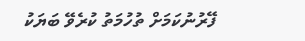ފޭރުނުކަމަށް ތުހުމަތު ކުރެވޭ ބަޔަކު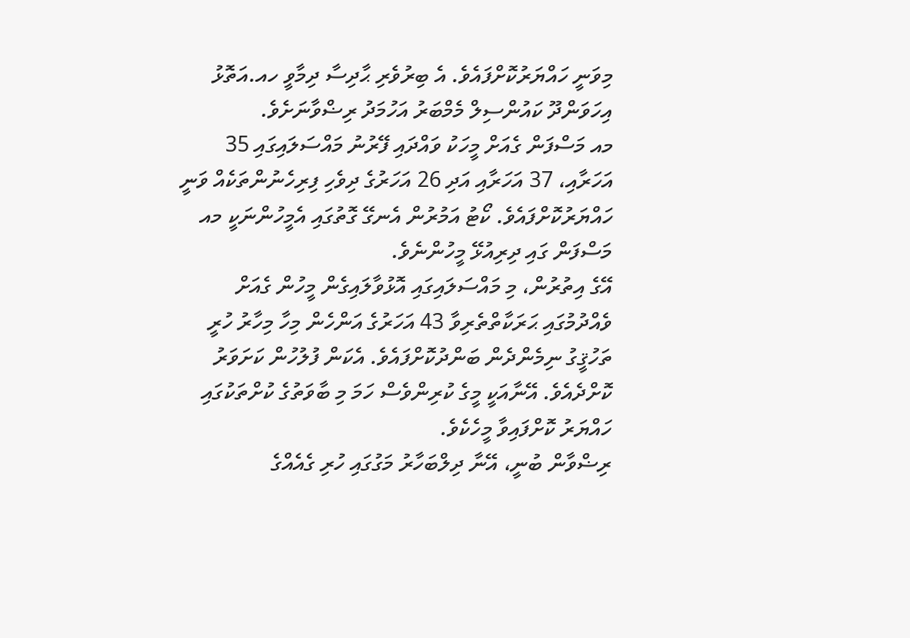މިވަނީ ހައްޔަރުކޮށްފައެވެ. އެ ބިރުވެރި ޙާދިސާ ދިމާވީ ހއ.އަތޮޅު އިހަވަންދޫ ކައުންސިލް މެމްބަރު އަހުމަދު ރިޟްވާނަށެވެ.
މއ މަސްފަން ގެއަށް މީހަކު ވައްދައި ފޭރުނު މައްސަލައިގައި 35 އަހަރާއި، 37 އަހަރާއި އަދި 26 އަހަރުގެ ދިވެހި ފިރިހެނުންތަކެއް ވަނީ ހައްޔަރުކޮށްފައެވެ. ކޯޓު އަމުރުން އެނގޭ ގޮތުގައި އެމީހުންނަކީ މއ މަސްފަން ގައި ދިރިއުޅޭ މީހުންނެވެ.
އޭގެ އިތުރުން، މި މައްސަލައިގައި އޮޅުވާލައިގެން މީހުން ގެއަށް ވެއްދުމުގައި ޙަރަކާތްތެރިވާ 43 އަހަރުގެ އަންހެން މިހާ މިހާރު ހުރީ ތަހުޤީގު ނިމެންދެން ބަންދުކޮށްފައެވެ. އެކަން ފުލުހުން ކަށަވަރު ކޮށްދެއެވެ. އޭނާއަކީ މީގެ ކުރިންވެސް ހަމަ މި ބާވަތުގެ ކުށްތަކުގައި ހައްޔަރު ކޮށްފައިވާ މީހެކެވެ.
ރިޟްވާން ބުނީ، އޭނާ ދިލްބަހާރު މަގުގައި ހުރި ގެއެއްގެ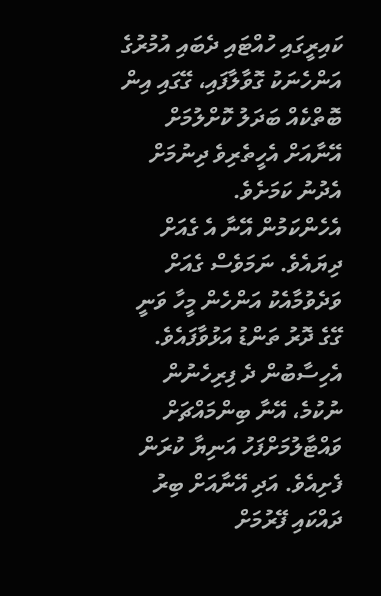ކައިރީގައި ހުއްޓައި ދެބައި އުމުރުގެ އަންހެނަކު ގޮވާލާފައި، ގޭގައި އިން ބޮތްކެއް ބަދަލު ކޮށްލުމަށް އޭނާއަށް އެހީތެރިވެ ދިނުމަށް އެދުނު ކަމަށެވެ.
އެހެންކަމުން އޭނާ އެ ގެއަށް ދިޔައެވެ. ނަމަވެސް ގެއަށް ވަދެވުމާއެކު އަންހެން މީހާ ވަނީ ގޭގެ ދޮރު ތަންޑު އަޅުވާފައެވެ. އެހިސާބުން ދެ ފިރިހެނުން ނުކުމެ، އޭނާ ބިންމައްޗަށް ވައްޓާލުމަށްފަހު އަނިޔާ ކުރަން ފެށިއެވެ. އަދި އޭނާއަށް ބިރު ދައްކައި ފޭރުމަށް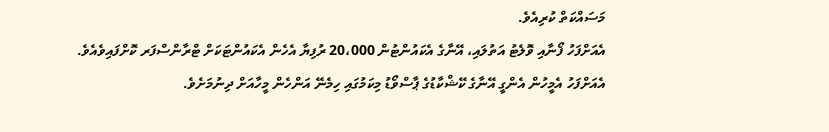މަސައްކަތް ކުރިއެވެ.
އެއަށްފަހު ފޯނާއި ވޮލެޓު އަތުލައި، އޭނާގެ އެކައުންޓުން 20،000 ރުފިޔާ އެހެން އެކައުންޓަކަށް ޓްރާންސްފަރ ކޮށްފައިވެއެވެ.
އެއަށްފަހު އެމީހުން އެންގީ އޭނާގެ ކޭޝްކާޑުގެ ޕާސްވޯޑު މިކަމުގައި ހިމެނޭ އަންހެން މީހާއަށް ދިނުމަށެވެ.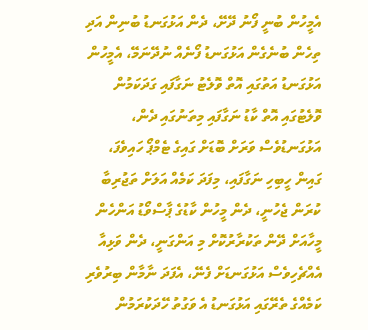އެމީހުން ބުނީ ފޯނު ދޭށޭ، ދެން އަޅުގަނޑު ބުނިން އަދި ތިހެން ބުނެގެން އަޅުގަނޑު ފޯނެއް ނުދޭނަމޭ، އެމީހުން އަޅުގަނޑު އަތުގައި އޮތް ވޮލެޓު ނަގާފައި ގަދަކަމުން ވޮލެޓުގައި އޮތް ކާޑު ނަގާފައި މިތަނުގައި ދެން، އަޅުގަނޑުވެސް ވަރަށް ބޮޑަށް ގައިގެ ޓެމްޕޯ ހައިވެފަ، ގައިން ހީބިހި ނަގާފައި، މިފަދަ ކަމެއް އަލަށް ތަޖުރިބާ ކުރަން ޖެހުނީ، ދެން މީހުން ކާޑުގެ ޕާސްވޯޑު އަންހެން މީހާއަށް ދޭން ތަކުރާރުކޮށް މި އަންގަނީ، ދެން ވަޅިއާ އެއްޗެހިވެސް އަޅުގަނޑަށް ފެނޭ، އެފަދަ ނާމާން ބިރުވެރި ކަމެއްގެ ތެރޭގައި އަޅުގަނޑު އެ ވަގުތު ހޭދަކުރަމުން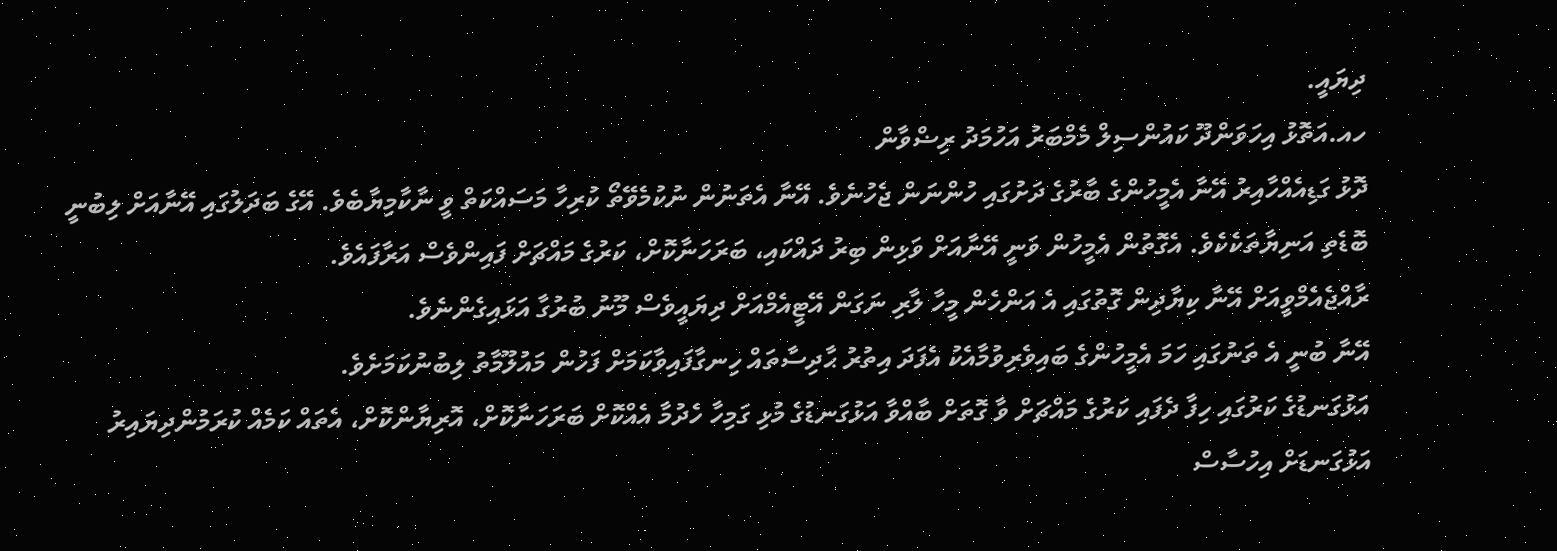ދިޔައީ.
ހއ.އަތޮޅު އިހަވަންދޫ ކައުންސިލް މެމްބަރު އަހުމަދު ރިޟްވާން
ދޮޅު ގަޑިއެއްހާއިރު އޭނާ އެމީހުންގެ ބާރުގެ ދަށުގައި ހުންނަން ޖެހުނެވެ. އޭނާ އެތަނުން ނުކުމެވޭތޯ ކުރިހާ މަސައްކަތް ވީ ނާކާމިޔާބެވެ. އޭގެ ބަދަލުގައި އޭނާއަށް ލިބުނީ ބޮޑެތި އަނިޔާތަކެކެވެ. އެގޮތުން އެމީހުން ވަނީ އޭނާއަށް ވަޅިން ބިރު ދައްކައި، ބަރަހަނާކޮށް، ކަރުގެ މައްޗަށް ފައިންވެސް އަރާފައެވެ.
ރާއްޖެއެމްވީއަށް އޭނާ ކިޔާދިން ގޮތުގައި އެ އަންހެން މީހާ ލާރި ނަގަން އޭޓީއެމްއަށް ދިޔައީވެސް މޫނު ބުރުގާ އަޅައިގެންނެވެ.
އޭނާ ބުނީ އެ ތަނުގައި ހަމަ އެމީހުންގެ ބައިވެރިވުމާއެކު އެފަދަ އިތުރު ޙާދިސާތައް ހިނގާފައިވާކަމަށް ފަހުން މައުލޫމާތު ލިބުނުކަމަށެވެ.
އަޅުގަނޑުގެ ކަރުގައި ހިފާ ދެފައި ކަރުގެ މައްޗަށް ވާ ގޮތަށް ބާއްވާ އަޅުގަނޑުގެ މުޅި ގަމިހާ ހެދުމާ އެއްކޮށް ބަރަހަނާކޮށް، އޮރިޔާންކޮށް، އެތައް ކަމެއް ކުރަމުންދިޔައިރު އަޅުގަނޑަށް އިހުސާސް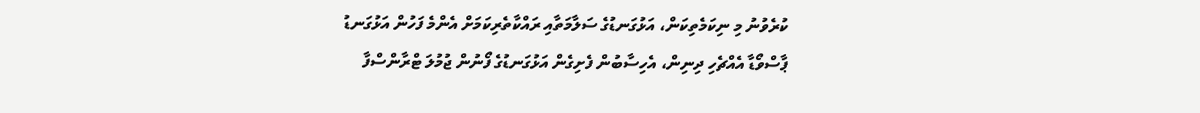ކުރެވުނު މި ނިކަމެތިކަން، އަޅުގަނޑުގެ ސަލާމަތާއި ރައްކާތެރިކަމަށް އެންމެ ފަހުން އަޅުގަނޑު ޕާސްވޯޑާ އެއްޗެހި ދިނިން، އެހިސާބުން ފެށިގެން އަޅުގަނޑުގެ ފޯނުން ޖުމުލަ ޓްރާންސްފާ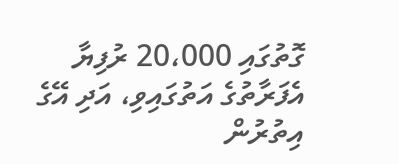ގޮތުގައި 20،000 ރުފިޔާ އެފަރާތުގެ އަތުގައިވި، އަދި އޭގެ އިތުރުން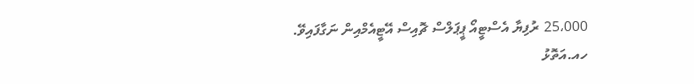25،000 ރުފިޔާ އެސްޓީއޯ ޕީޕަލްސް ޗޮއިސް އޭޓީއެމްއިން ނަގާފައިވޭ.
ހއ.އަތޮޅު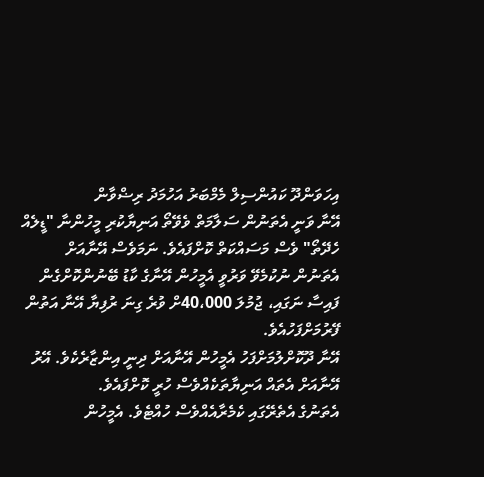އިހަވަންދޫ ކައުންސިލް މެމްބަރު އަހުމަދު ރިޟްވާން
އޭނާ ވަނީ އެތަނުން ސަލާމަތް ވެވޭތޯ އަނިޔާކުރި މީހުންނާ "ޑީލެއް ހެދޭތޯ" ވެސް މަސައްކަތް ކޮށްފައެވެ. ނަމަވެސް އޭނާއަށް އެތަނުން ނުކުމެވޭ ވަރުވީ އެމީހުން އޭނާގެ ކާޑު ބޭނުންކޮށްގެން ފައިސާ ނަގައި، ޖުމުލަ 40،000ށް ވުރެ ގިނަ ރުފިޔާ އޭނާ އަތުން ފޭރުމަށްފަހުއެވެ.
އޭނާ ދޫކޮށްލުމަށްފަހު އެމީހުން އޭނާއަށް ދިނީ އިންޒާރެކެވެ. އޭރު އޭނާއަށް އެތައް އަނިޔާތަކެއްވެސް ހުރީ ކޮށްފައެވެ.
އެތަނުގެ އެތެރޭގައި ކެމެރާއެއްވެސް ހުއްޓެވެ. އެމީހުން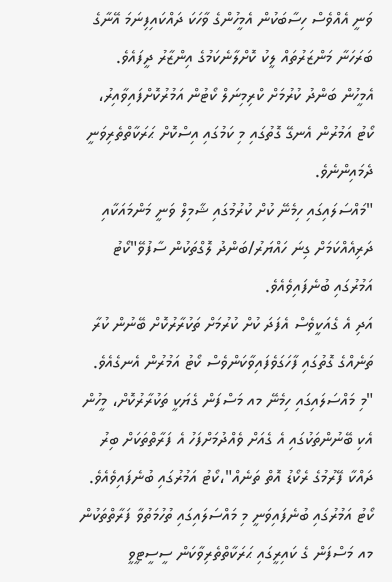ވަނީ އެއްވެސް ހިސާބަކުން އެމީހުންގެ ވާހަކަ ދައްކައިފިނަމަ އޭނާގެ ބަރަހަނާ މަންޒަރުތައް ލީކު ކޮށްލާނެކަމުގެ އިންޒާރު ދީފައެވެ.
އެމީހުން ބަންދު ކުރުމަށް ކްރިމިނަލް ކޯޓުން އަމުރުކޮށްފައިވާއިރު، ކޯޓު އަމުރުން އެނގޭ ގޮތުގައި މި ކަމުގައި އިސްކޮށް ޙަރަކާތްތެރިވަނީ ދެމައިންނެވެ.
"މައްސަލައިގައި ހިމެނޭ ކުށް ކުރުމުގައި ޝާމިލް ވަނީ މަންމައަކާއި ދަރިއެއްކަމަށް ގިނަ ހައްޔަރު/ބަންދު ލޮގްތަކުން ސާފުވޭ"ކޯޓު އަމުރުގައި ބުނެފައިވެއެވެ.
އަދި އެ ގެއަކީވެސް އެފަދަ ކުށް ކުރުމަށް ތަކުރާރުކޮށް ބޭނުން ކުރާ ތަނެއްގެ ގޮތުގައި ފާހަގަވެފައިވާކަންވެސް ކޯޓު އަމުރުން އެނގެއެވެ.
"މި މައްސަލައިގައި ހިމެނޭ މއ މަސްފަން ގެޔަކީ ތަކުރާރުކޮށް، މީހުން އެކި ބޭނުންތަކުގައި އެ ގެއަށް ވެއްދުމަށްފަހު އެ ފަރާތްތަކަށް ބިރު ދައްކާ ފޭރުމުގެ ރެކޯޑު އޮތް ތަނެއް"،ކޯޓު އަމުރުގައި ބުނެފައިވެއެވެ.
ކޯޓު އަމުރުގައި ބުނެފައިވަނީ މި މައްސަލައިގައި ތުހުމަތުވާ ފަރާތްތަކުން މއ މަސްފަން ގެ ކައިރީގައި ޙަރަކާތްތެރިވާކަން ސީސީޓީވީ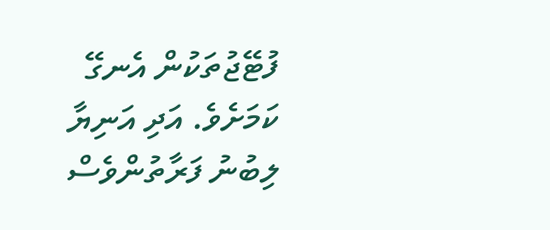ފުޓޭޖުތަކުން އެނގޭ ކަމަށެވެ. އަދި އަނިޔާ ލިބުނު ފަރާތުންވެސް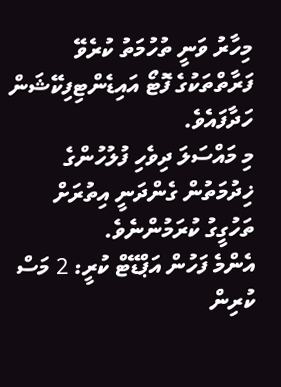މިހާރު ވަނީ ތުހުމަތު ކުރެވޭ ފަރާތްތަކުގެ ފޮޓޯ އައިޑެންޓިފިކޭޝަން ހަދާފައެވެ.
މި މައްސަލަ ދިވެހި ފުލުހުންގެ ޚިދުމަތުން ގެންދަނީ އިތުރަށް ތަހުގީގު ކުރަމުންނެވެ.
އެންމެ ފަހުން އަޕްޑޭޓް ކުރީ: 2 މަސް ކުރިން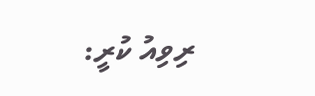ރިވިއު ކުރީ: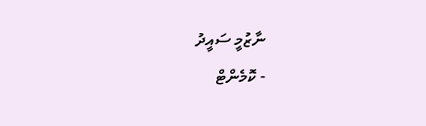ނާޒުމީ ސައީދު
- ކޮމެންޓް